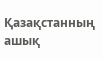Қазақстанның ашық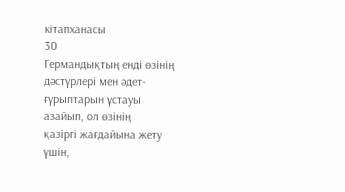кітапханасы
30
Германдықтың енді өзінің дәстүрлері мен әдет-ғүрыптарын ұстауы азайып, ол өзінің
қазіргі жағдайына жету үшін,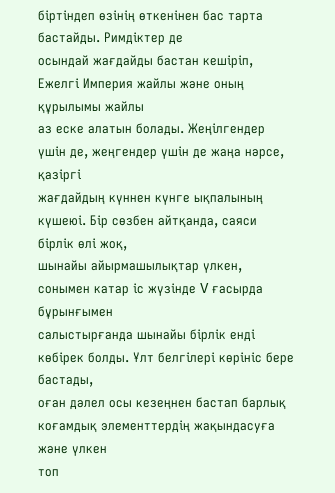біртіндеп өзінің өткенінен бас тарта бастайды. Римдіктер де
осындай жағдайды бастан кешіріп, Ежелгі Империя жайлы және оның құрылымы жайлы
аз еске алатын болады. Жеңілгендер үшін де, жеңгендер үшін де жаңа нәрсе, қазіргі
жағдайдың күннен күнге ықпалының күшеюі. Бір сөзбен айтқанда, саяси бірлік өлі жоқ,
шынайы айырмашылықтар үлкен, сонымен катар іс жүзінде V ғасырда бұрынғымен
салыстырғанда шынайы бірлік енді көбірек болды. Ұлт белгілері көрініс бере бастады,
оған дәлел осы кезеңнен бастап барлық коғамдық элементтердің жақындасуға және үлкен
топ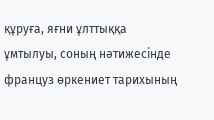құруға, яғни ұлттыққа ұмтылуы, соның нәтижесінде француз өркениет тарихының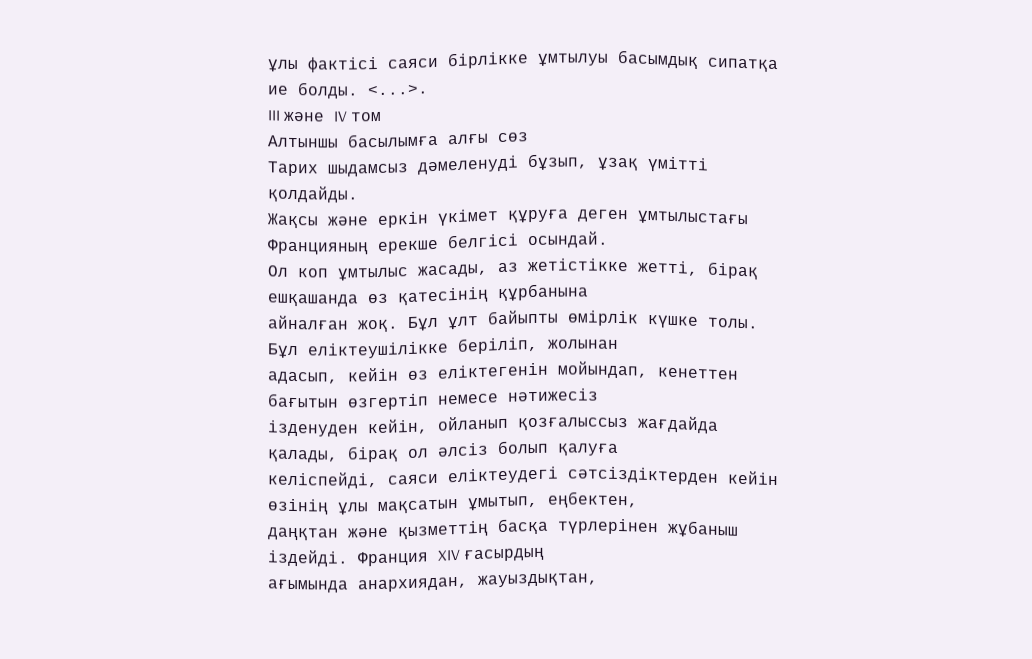ұлы фактісі саяси бірлікке ұмтылуы басымдық сипатқа ие болды. <...>.
III және IV том
Алтыншы басылымға алғы сөз
Тарих шыдамсыз дәмеленуді бұзып, ұзақ үмітті қолдайды.
Жақсы және еркін үкімет құруға деген ұмтылыстағы Францияның ерекше белгісі осындай.
Ол коп ұмтылыс жасады, аз жетістікке жетті, бірақ ешқашанда өз қатесінің құрбанына
айналған жоқ. Бұл ұлт байыпты өмірлік күшке толы. Бұл еліктеушілікке беріліп, жолынан
адасып, кейін өз еліктегенін мойындап, кенеттен бағытын өзгертіп немесе нәтижесіз
ізденуден кейін, ойланып қозғалыссыз жағдайда қалады, бірақ ол әлсіз болып қалуға
келіспейді, саяси еліктеудегі сәтсіздіктерден кейін өзінің ұлы мақсатын ұмытып, еңбектен,
даңқтан және қызметтің басқа түрлерінен жұбаныш іздейді. Франция XIV ғасырдың
ағымында анархиядан, жауыздықтан,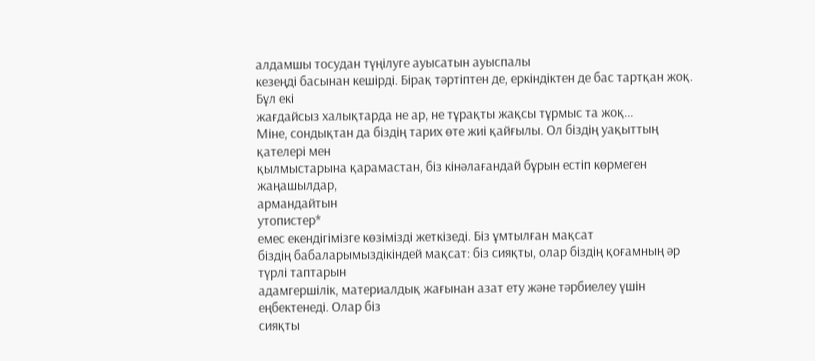алдамшы тосудан түңілуге ауысатын ауыспалы
кезеңді басынан кешірді. Бірақ тәртіптен де, еркіндіктен де бас тартқан жоқ. Бұл екі
жағдайсыз халықтарда не ар, не тұрақты жақсы тұрмыс та жоқ...
Міне, сондықтан да біздің тарих өте жиі қайғылы. Ол біздің уақыттың қателері мен
қылмыстарына қарамастан, біз кінәлағандай бұрын естіп көрмеген жаңашылдар,
армандайтын
утопистер*
емес екендігімізге көзімізді жеткізеді. Біз ұмтылған мақсат
біздің бабаларымыздікіндей мақсат: біз сияқты, олар біздің қоғамның әр түрлі таптарын
адамгершілік, материалдық жағынан азат ету және тәрбиелеу үшін еңбектенеді. Олар біз
сияқты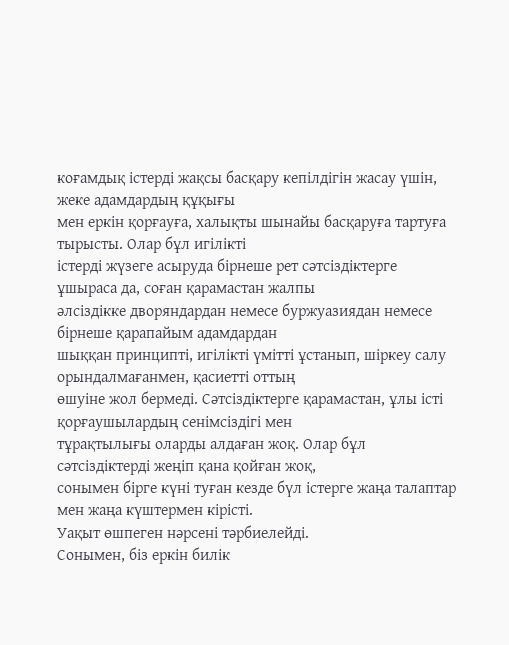коғамдық істерді жақсы басқару кепілдігін жасау үшін, жеке адамдардың құқығы
мен еркін қорғауға, халықты шынайы басқаруға тартуға тырысты. Олар бұл игілікті
істерді жүзеге асыруда бірнеше рет сәтсіздіктерге ұшыраса да, соған қарамастан жалпы
әлсіздікке дворяндардан немесе буржуазиядан немесе бірнеше қарапайым адамдардан
шыққан принципті, игілікті үмітті ұстанып, шіркеу салу орындалмағанмен, қасиетті оттың
өшуіне жол бермеді. Сәтсіздіктерге қарамастан, ұлы істі қорғаушылардың сенімсіздігі мен
тұрақтылығы оларды алдаған жоқ. Олар бұл сәтсіздіктерді жеңіп қана қойған жоқ,
сонымен бірге күні туған кезде бүл істерге жаңа талаптар мен жаңа күштермен кірісті.
Уақыт өшпеген нәрсені тәрбиелейді.
Сонымен, біз еркін билік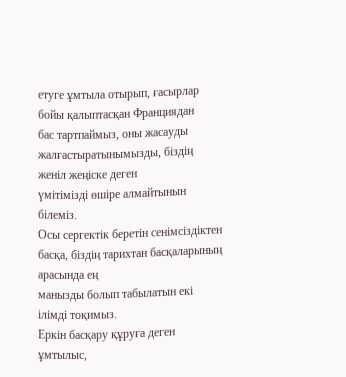етуге ұмтыла отырып, ғасырлар бойы қалыптасқан Франциядан
бас тартпаймыз, оны жасауды жалғастыратынымызды, біздің женіл жеңіске деген
үмітімізді өшіре алмайтынын білеміз.
Осы сергектік беретін сенімсіздіктен басқа, біздің тарихтан басқаларының арасында ең
манызды болып табылатын екі ілімді тоқимыз.
Еркін басқару құруға деген ұмтылыс,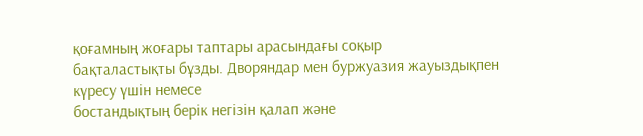қоғамның жоғары таптары арасындағы соқыр
бақталастықты бұзды. Дворяндар мен буржуазия жауыздықпен күресу үшін немесе
бостандықтың берік негізін қалап және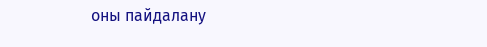оны пайдалану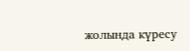жолында күресу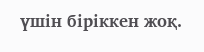үшін біріккен жоқ.